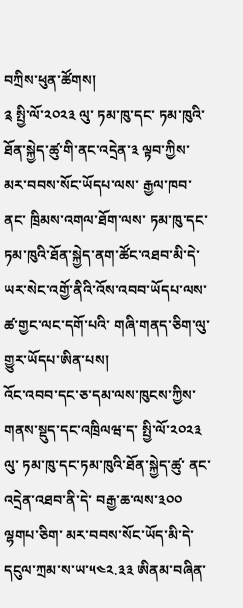བཀྲིས་ཕུན་ཚོགས།
༉ སྤྱི་ལོ་༢༠༢༣ ལུ་ ཏམ་ཁུ་དང་ ཏམ་ཁུའི་ཐོན་སྐྱེད་ཚུ་གི་ནང་འདྲེན་༣ ལྟབ་ཀྱིས་ མར་བབས་སོང་ཡོདཔ་ལས་ རྒྱལ་ཁབ་ནང་ ཁྲིམས་འགལ་ཐོག་ལས་ ཏམ་ཁུ་དང་ ཏམ་ཁུའི་ཐོན་སྐྱེད་ནག་ཚོང་འཐབ་མི་དེ་ ཡར་སེང་འགྱོ་ནིའི་འོས་འབབ་ཡོདཔ་ལས་ ཚ་གྱང་ལང་དགོ་པའི་ གཞི་གནད་ཅིག་ལུ་ གྱུར་ཡོདཔ་ཨིན་པས།
འོང་འབབ་དང་ཅ་དམ་ལས་ཁུངས་ཀྱིས་ གནས་སྡུད་དང་འཁྲིལཝ་ད་ སྤྱི་ལོ་༢༠༢༣ ལུ་ ཏམ་ཁུ་དང་ཏམ་ཁུའི་ཐོན་སྐྱེད་ཚུ་ ནང་འདྲེན་འཐབ་ནི་དེ་ བརྒྱ་ཆ་ལས་༣༠༠ ལྷགཔ་ཅིག་ མར་བབས་སོང་ཡོད་མི་དེ་ དངུལ་ཀྲམ་ས་ཡ་༥༤༢.༣༣ ཨིནམ་བཞིན་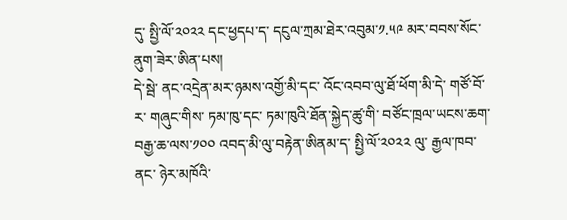དུ་ སྤྱི་ལོ་༢༠༢༢ དང་ཕྱདཔ་ད་ དངུལ་ཀྲམ་ཐེར་འབུམ་༡.༥༩ མར་བབས་སོང་ནུག་ཟེར་ཨིན་པས།
དེ་སྦེ་ ནང་འདྲེན་མར་ཉམས་འགྱོ་མི་དང་ འོང་འབབ་ལུ་ཐོ་ཕོག་མི་དེ་ གཙོ་བོ་ར་ གཞུང་གིས་ ཏམ་ཁུ་དང་ ཏམ་ཁུའི་ཐོན་སྐྱེད་ཚུ་གི་ བཙོང་ཁྲལ་ཡངས་ཆག་ བརྒྱ་ཆ་ལས་༡༠༠ འབད་མི་ལུ་བརྟེན་ཨིནམ་ད་ སྤྱི་ལོ་༢༠༢༢ ལུ་ རྒྱལ་ཁབ་ནང་ ཉེར་མཁོའི་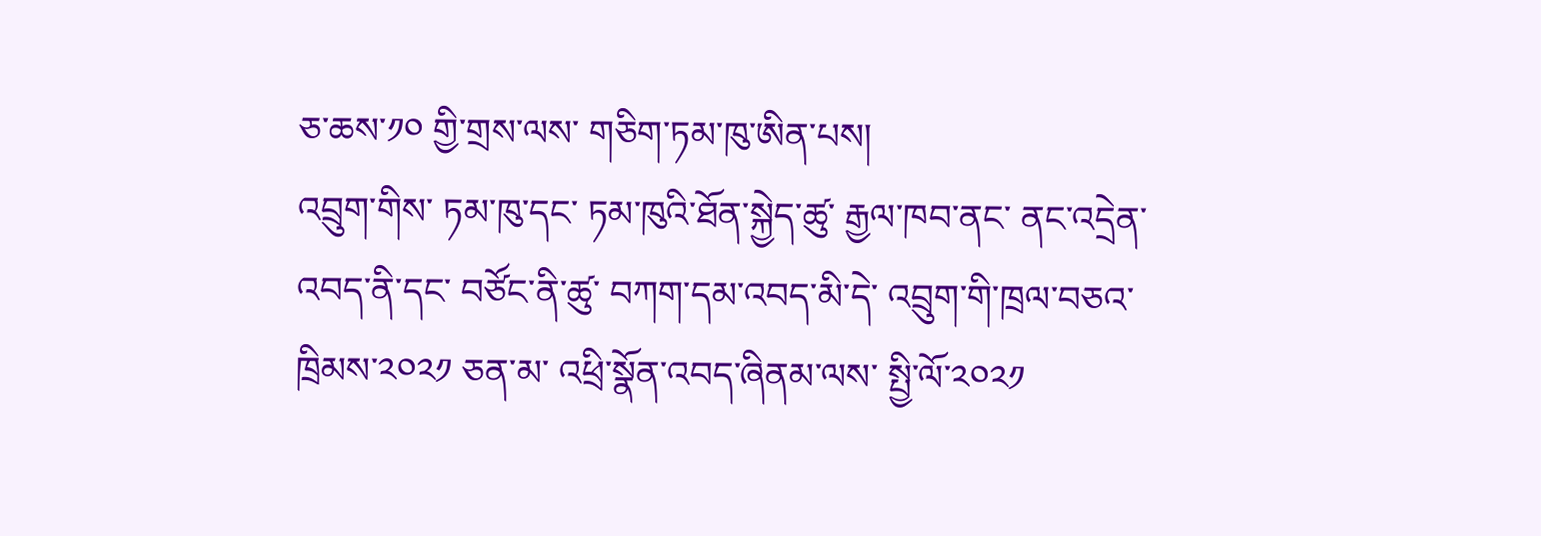ཅ་ཆས་༡༠ གྱི་གྲས་ལས་ གཅིག་ཏམ་ཁུ་ཨིན་པས།
འབྲུག་གིས་ ཏམ་ཁུ་དང་ ཏམ་ཁུའི་ཐོན་སྐྱེད་ཚུ་ རྒྱལ་ཁབ་ནང་ ནང་འདྲེན་འབད་ནི་དང་ བཙོང་ནི་ཚུ་ བཀག་དམ་འབད་མི་དེ་ འབྲུག་གི་ཁྲལ་བཅའ་ཁྲིམས་༢༠༢༡ ཅན་མ་ འཕྲི་སྣོན་འབད་ཞིནམ་ལས་ སྤྱི་ལོ་༢༠༢༡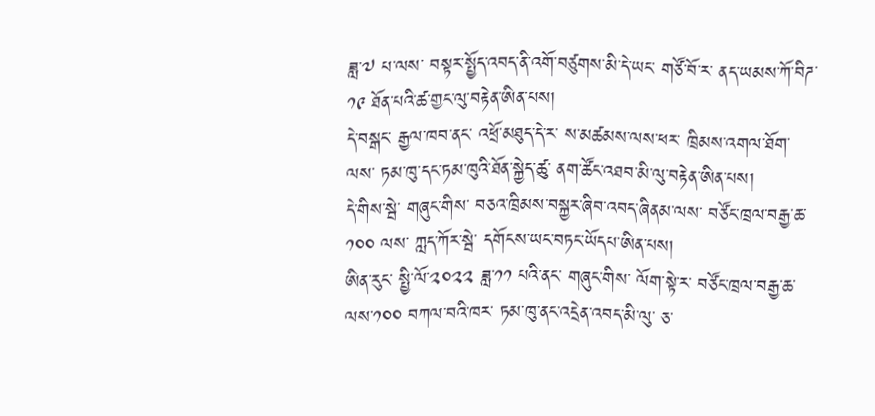ཟླ་༧ པ་ལས་ བསྟར་སྤྱོད་འབད་ནི་འགོ་བཙུགས་མི་དེ་ཡང་ གཙོ་བོ་ར་ ནད་ཡམས་ཀོ་བིཌ་༡༩ ཐོན་པའི་ཚ་གྱང་ལུ་བརྟེན་ཨིན་པས།
དེ་བསྒང་ རྒྱལ་ཁབ་ནང་ འཕྲོ་མཐུད་དེ་ར་ ས་མཚམས་ལས་ཕར་ ཁྲིམས་འགལ་ཐོག་ལས་ ཏམ་ཁུ་དང་ཏམ་ཁུའི་ཐོན་སྐྱེད་ཚུ་ ནག་ཚོང་འཐབ་མི་ལུ་བརྟེན་ཨིན་པས།
དེ་གིས་སྦེ་ གཞུང་གིས་ བཅའ་ཁྲིམས་བསྐྱར་ཞིབ་འབད་ཞིནམ་ལས་ བཙོང་ཁྲལ་བརྒྱ་ཆ་༡༠༠ ལས་ ཀླད་ཀོར་སྦེ་ དགོངས་ཡང་བཏང་ཡོདཔ་ཨིན་པས།
ཨིན་རུང་ སྤྱི་ལོ་༢༠༢༢ ཟླ་༡༡ པའི་ནང་ གཞུང་གིས་ ལོག་སྟེ་ར་ བཙོང་ཁྲལ་བརྒྱ་ཆ་ལས་༡༠༠ བཀལ་བའི་ཁར་ ཏམ་ཁུ་ནང་འདྲེན་འབད་མི་ལུ་ ཅ་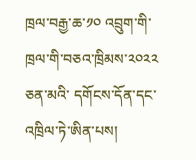ཁྲལ་བརྒྱ་ཆ་༡༠ འབྲུག་གི་ཁྲལ་གི་བཅའ་ཁྲིམས་༢༠༢༢ ཅན་མའི་ དགོངས་དོན་དང་འཁྲིལ་ཏེ་ཨིན་པས།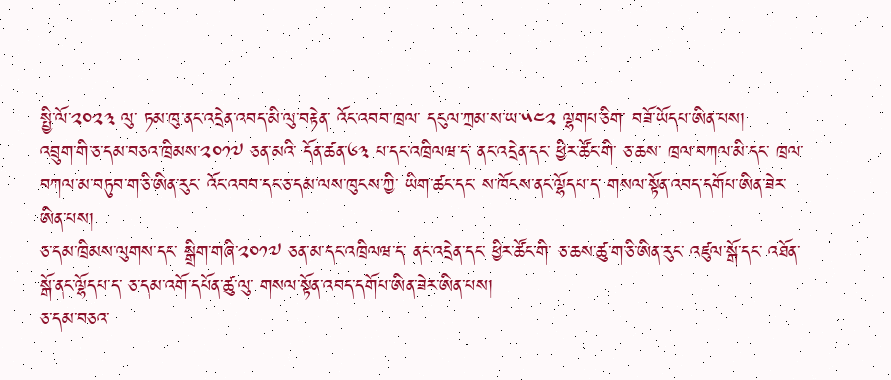སྤྱི་ལོ་༢༠༢༣ ལུ་ ཏམ་ཁུ་ནང་འདྲེན་འབད་མི་ལུ་བརྟེན་ འོང་འབབ་ཁྲལ་ དངུལ་ཀྲམ་ས་ཡ་༥༤༢ ལྷགཔ་ཅིག་ བཟོ་ཡོདཔ་ཨིན་པས།
འབྲུག་གི་ཅ་དམ་བཅའ་ཁྲིམས་༢༠༡༧ ཅན་མའི་ དོན་ཚན་༦༣ པ་དང་འཁྲིལཝ་ད་ ནང་འདྲེན་དང་ ཕྱིར་ཚོང་གི་ ཅ་ཆས་ ཁྲལ་བཀལ་མི་དང་ ཁྲལ་བཀལ་མ་བཏུབ་ག་ཅི་ཨིན་རུང་ འོང་འབབ་དང་ཅ་དམ་ལས་ཁུངས་ཀྱི་ ཡིག་ཚང་དང་ ས་ཁོངས་ནང་ལྷོདཔ་ད་ གསལ་སྟོན་འབད་དགོཔ་ཨིན་ཟེར་ཨིན་པས།
ཅ་དམ་ཁྲིམས་ལུགས་དང་ སྒྲིག་གཞི་༢༠༡༧ ཅན་མ་དང་འཁྲིལཝ་ད་ ནང་འདྲེན་དང་ ཕྱིར་ཚོང་གི་ ཅ་ཆས་ཚུ་ག་ཅི་ཨིན་རུང་ འཛུལ་སྒོ་དང་ འཐོན་སྒོ་ནང་ལྷོདཔ་ད་ ཅ་དམ་འགོ་དཔོན་ཚུ་ལུ་ གསལ་སྟོན་འབད་དགོཔ་ཨིན་ཟེར་ཨིན་པས།
ཅ་དམ་བཅའ་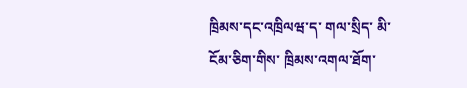ཁྲིམས་དང་འཁྲིལཝ་ད་ གལ་སྲིད་ མི་ངོམ་ཅིག་གིས་ ཁྲིམས་འགལ་ཐོག་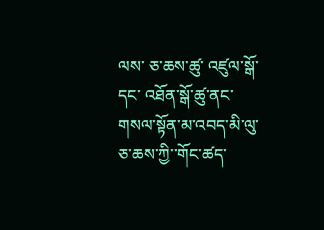ལས་ ཅ་ཆས་ཚུ་ འཛུལ་སྒོ་དང་ འཐོན་སྒོ་ཚུ་ནང་ གསལ་སྟོན་མ་འབད་མི་ལུ་ ཅ་ཆས་ཀྱི་་གོང་ཚད་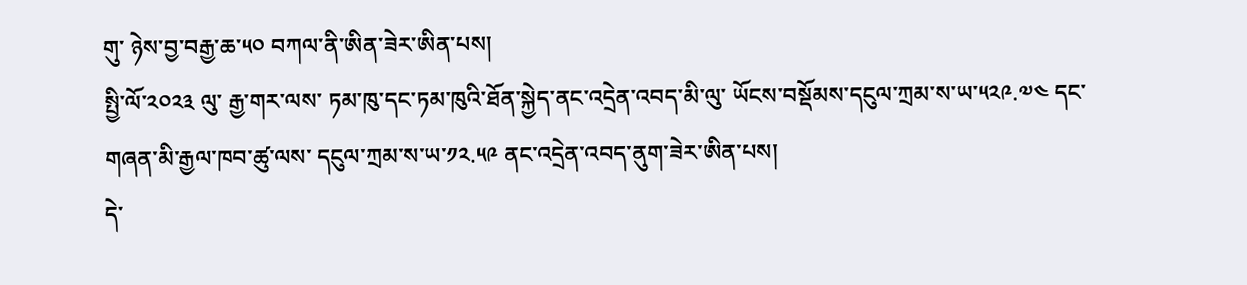གུ་ ཉེས་བྱ་བརྒྱ་ཆ་༥༠ བཀལ་ནི་ཨིན་ཟེར་ཨིན་པས།
སྤྱི་ལོ་༢༠༢༣ ལུ་ རྒྱ་གར་ལས་ ཏམ་ཁུ་དང་ཏམ་ཁུའི་ཐོན་སྐྱེད་ནང་འདྲེན་འབད་མི་ལུ་ ཡོངས་བསྡོམས་དངུལ་ཀྲམ་ས་ཡ་༥༢༩.༧༤ དང་ གཞན་མི་རྒྱལ་ཁབ་ཚུ་ལས་ དངུལ་ཀྲམ་ས་ཡ་༡༢.༥༩ ནང་འདྲེན་འབད་ནུག་ཟེར་ཨིན་པས།
དེ་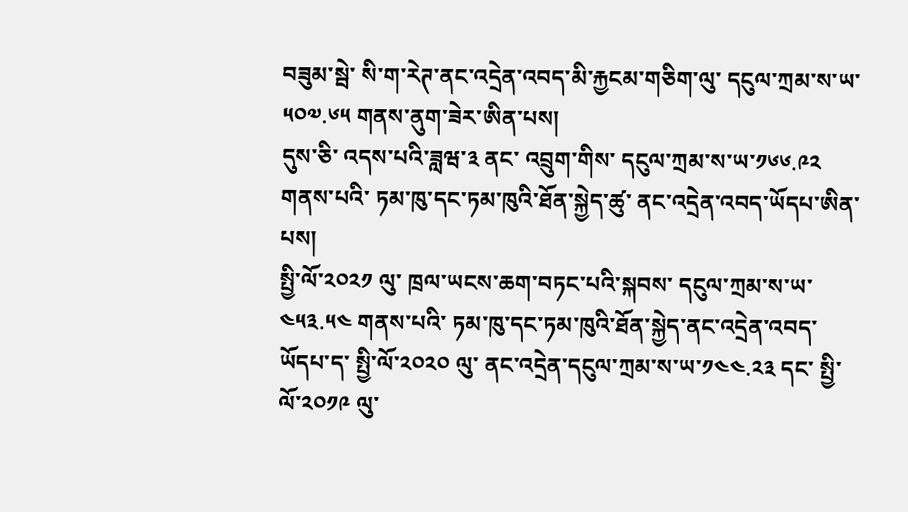བཟུམ་སྦེ་ སི་ག་རེཊ་ནང་འདྲེན་འབད་མི་རྐྱངམ་གཅིག་ལུ་ དངུལ་ཀྲམ་ས་ཡ་༥༠༧.༦༥ གནས་ནུག་ཟེར་ཨིན་པས།
དུས་ཅི་ འདས་པའི་ཟླཝ་༣ ནང་ འབྲུག་གིས་ དངུལ་ཀྲམ་ས་ཡ་༡༦༦.༩༢ གནས་པའི་ ཏམ་ཁུ་དང་ཏམ་ཁུའི་ཐོན་སྐྱེད་ཚུ་ ནང་འདྲེན་འབད་ཡོདཔ་ཨིན་པས།
སྤྱི་ལོ་༢༠༢༡ ལུ་ ཁྲལ་ཡངས་ཆག་བཏང་པའི་སྐབས་ དངུལ་ཀྲམ་ས་ཡ་༤༥༣.༥༤ གནས་པའི་ ཏམ་ཁུ་དང་ཏམ་ཁུའི་ཐོན་སྐྱེད་ནང་འདྲེན་འབད་ཡོདཔ་ད་ སྤྱི་ལོ་༢༠༢༠ ལུ་ ནང་འདྲེན་དངུལ་ཀྲམ་ས་ཡ་༡༤༤.༢༣ དང་ སྤྱི་ལོ་༢༠༡༩ ལུ་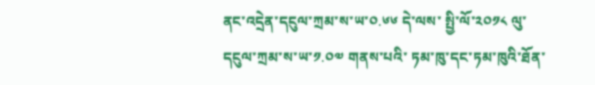ནང་འདྲེན་དངུལ་ཀྲམ་ས་ཡ་༠.༦༦ དེ་ལས་ སྤྱི་ལོ་༢༠༡༨ ལུ་ དངུལ་ཀྲམ་ས་ཡ་༡.༠༧ གནས་པའི་ ཏམ་ཁུ་དང་ཏམ་ཁུའི་ཐོན་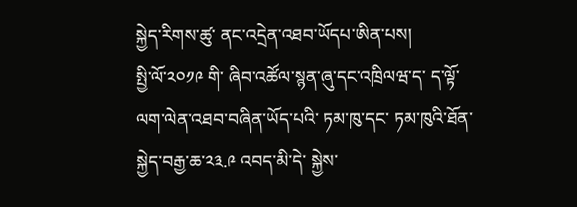སྐྱེད་རིགས་ཚུ་ ནང་འདྲེན་འཐབ་ཡོདཔ་ཨིན་པས།
སྤྱི་ལོ་༢༠༡༩ གི་ ཞིབ་འཚོལ་སྙན་ཞུ་དང་འཁྲིལཝ་ད་ ད་ལྟོ་ ལག་ལེན་འཐབ་བཞིན་ཡོད་པའི་ ཏམ་ཁུ་དང་ ཏམ་ཁུའི་ཐོན་སྐྱེད་བརྒྱ་ཆ་༢༣.༩ འབད་མི་དེ་ སྐྱེས་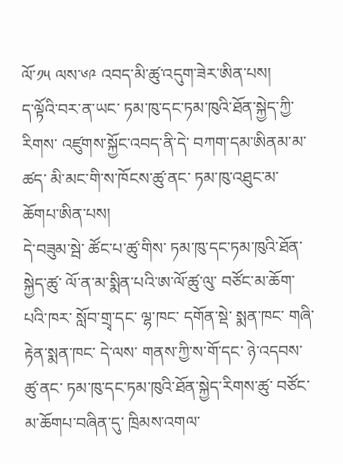ལོ་༡༥ ལས་༦༩ འབད་མི་ཚུ་འདུག་ཟེར་ཨིན་པས།
ད་ལྟོའི་བར་ན་ཡང་ ཏམ་ཁུ་དང་ཏམ་ཁུའི་ཐོན་སྐྱེད་ཀྱི་རིགས་ འཛུགས་སྐྱོང་འབད་ནི་དེ་ བཀག་དམ་ཨིནམ་མ་ཚད་ མི་མང་གི་ས་ཁོངས་ཚུ་ནང་ ཏམ་ཁུ་འཐུང་མ་ཆོགཔ་ཨིན་པས།
དེ་བཟུམ་སྦེ་ ཚོང་པ་ཚུ་གིས་ ཏམ་ཁུ་དང་ཏམ་ཁུའི་ཐོན་སྐྱེད་ཚུ་ ལོ་ན་མ་སྨིན་པའི་ཨ་ལོ་ཚུ་ལུ་ བཙོང་མ་ཆོག་པའི་ཁར་ སློབ་གྲྭ་དང་ ལྷ་ཁང་ དགོན་སྡེ་ སྨན་ཁང་ གཞི་རྟེན་སྨན་ཁང་ དེ་ལས་ གནས་ཀྱི་ས་གོ་དང་ ཉེ་འདབས་ཚུ་ནང་ ཏམ་ཁུ་དང་ཏམ་ཁུའི་ཐོན་སྐྱེད་རིགས་ཚུ་ བཙོང་མ་ཆོགཔ་བཞིན་དུ་ ཁྲིམས་འགལ་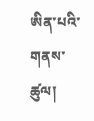ཨིན་པའི་གནས་ཚུལ།